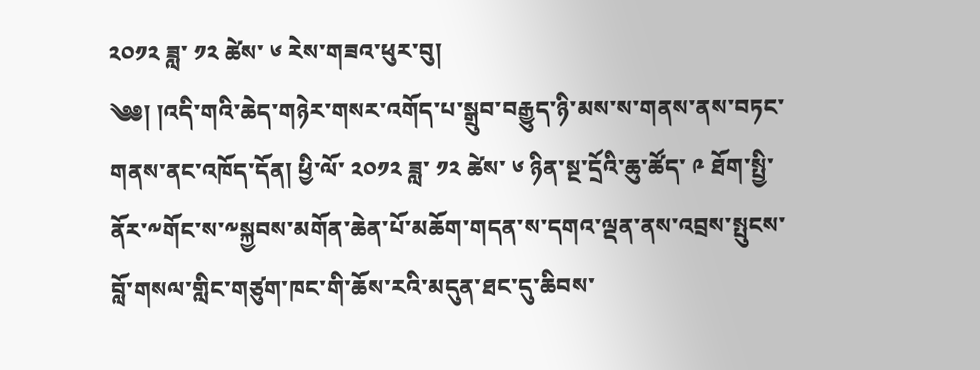༢༠༡༢ ཟླ་ ༡༢ ཚེས་ ༦ རེས་གཟའ་ཕུར་བུ།
༄༅། །འདི་གའི་ཆེད་གཉེར་གསར་འགོད་པ་སྒྲུབ་བརྒྱུད་ཉི་མས་ས་གནས་ནས་བཏང་གནས་ནང་འཁོད་དོན། ཕྱི་ལོ་ ༢༠༡༢ ཟླ་ ༡༢ ཚེས་ ༦ ཉིན་སྔ་དྲོའི་ཆུ་ཚོད་ ༩ ཐོག་སྤྱི་ནོར་༸གོང་ས་༸སྐྱབས་མགོན་ཆེན་པོ་མཆོག་གདན་ས་དགའ་ལྡན་ནས་འབྲས་སྤུངས་བློ་གསལ་གླིང་གཙུག་ཁང་གི་ཆོས་རའི་མདུན་ཐང་དུ་ཆིབས་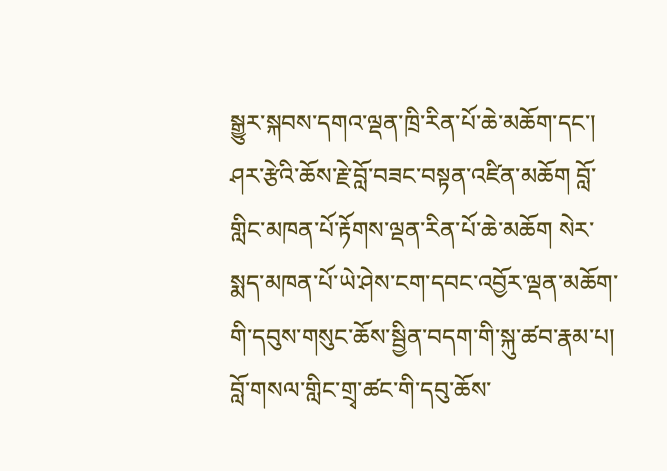སྒྱུར་སྐབས་དགའ་ལྡན་ཁྲི་རིན་པོ་ཆེ་མཆོག་དང་། ཤར་རྩེའི་ཆོས་རྗེ་བློ་བཟང་བསྟན་འཛིན་མཆོག བློ་གླིང་མཁན་པོ་རྟོགས་ལྡན་རིན་པོ་ཆེ་མཆོག སེར་སྨད་མཁན་པོ་ཡེ་ཤེས་ངག་དབང་འབྱོར་ལྡན་མཆོག་གི་དབུས་གསུང་ཆོས་སྦྱིན་བདག་གི་སྐུ་ཚབ་རྣམ་པ། བློ་གསལ་གླིང་གྲྭ་ཚང་གི་དབུ་ཆོས་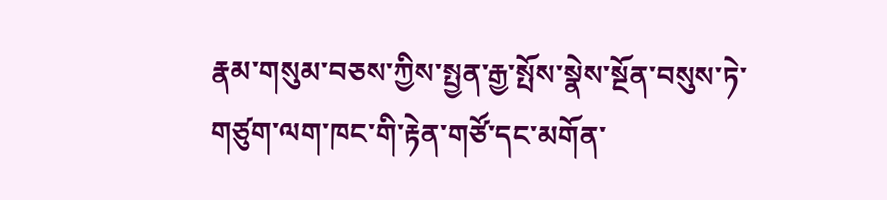རྣམ་གསུམ་བཅས་ཀྱིས་སྤྱན་རྒྱ་སྤོས་སྣེས་སྔོན་བསུས་ཏེ་གཙུག་ལག་ཁང་གི་རྟེན་གཙོ་དང་མགོན་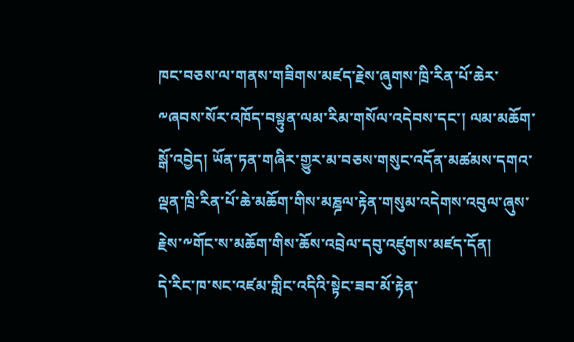ཁང་བཅས་ལ་གནས་གཟིགས་མཛད་རྗེས་ཞུགས་ཁྲི་རིན་པོ་ཆེར་༸ཞབས་སོར་འཁོད་བསྟུན་ལམ་རིམ་གསོལ་འདེབས་དང་། ལམ་མཆོག་སྒོ་འབྱེད། ཡོན་ཏན་གཞིར་གྱུར་མ་བཅས་གསུང་འདོན་མཚམས་དགའ་ལྡན་ཁྲི་རིན་པོ་ཆེ་མཆོག་གིས་མཎྜལ་རྟེན་གསུམ་འདེགས་འབུལ་ཞུས་རྗེས་༸གོང་ས་མཆོག་གིས་ཆོས་འབྲེལ་དབུ་འཛུགས་མཛད་དོན།
དེ་རིང་ཁ་སང་འཛམ་གླིང་འདིའི་སྟེང་ཟབ་མོ་རྟེན་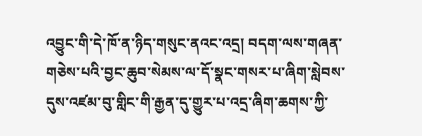འབྱུང་གི་དེ་ཁོ་ན་ཉིད་གསུང་ནའང་འདྲ། བདག་ལས་གཞན་གཅེས་པའི་བྱང་ཆུབ་སེམས་ལ་དོ་སྣང་གསར་པ་ཞིག་སླེབས་དུས་འཛམ་བུ་གླིང་གི་རྒྱན་དུ་གྱུར་པ་འདྲ་ཞིག་ཆགས་ཀྱི་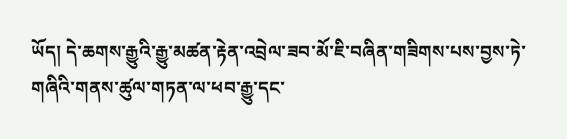ཡོད། དེ་ཆགས་རྒྱུའི་རྒྱུ་མཚན་རྟེན་འབྲེལ་ཟབ་མོ་ཇི་བཞིན་གཟིགས་པས་བྱས་ཏེ་གཞིའི་གནས་ཚུལ་གཏན་ལ་ཕབ་རྒྱུ་དང་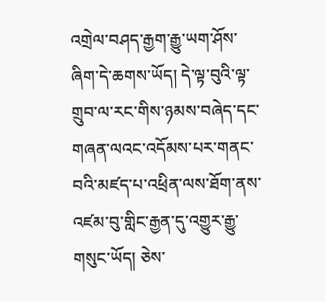འགྲེལ་བཤད་རྒྱག་རྒྱུ་ཡག་ཤོས་ཞིག་དེ་ཆགས་ཡོད། དེ་ལྟ་བུའི་ལྟ་གྲུབ་ལ་རང་གིས་ཉམས་བཞེད་དང་གཞན་ལའང་འདོམས་པར་གནང་བའི་མཛད་པ་འཕྲིན་ལས་ཐོག་ནས་འཛམ་བུ་གླིང་རྒྱན་དུ་འགྱུར་རྒྱུ་གསུང་ཡོད། ཅེས་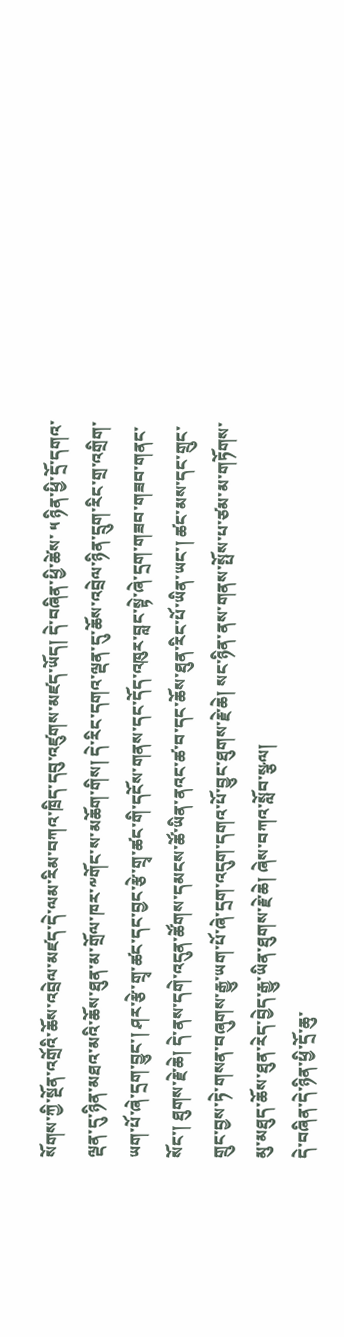སོགས་ཀྱི་སྔོན་འགྲོའི་ཆོས་འབྲེལ་མཛད་དེ་ལམ་རིམ་བཀའ་ཁྲིད་དབུ་འཛུགས་མཛད་ཡོད། དེ་བཞིན་ཕྱི་ཚེས་ ༥ ཉིན་ཕྱི་དྲོ་དགའ་ལྡན་དུ་ཉིན་མཐའ་མའི་ཆོས་ཐུན་མ་གྲོལ་ཁར་༸གོང་ས་མཆོག་གིས། དེ་རིང་དགའ་ལྡན་དུ་ཆོས་འབྲེལ་ཉིན་དྲུག་རིང་གྲ་འགྲིག་ཡག་པོ་ཞེ་དྲག་བྱུང་། ཤར་རྩེ་གྲྭ་ཚང་དང་བྱང་རྩེ་གྲྭ་ཚང་གི་དངོས་གནས་དང་དོད་འཁུར་བླང་སྟེ་ཞེ་དྲག་གཟབ་གཟབ་གནང་སོང་། ཐུགས་རྗེ་ཆེ། དེ་ནས་དགེ་འདུན་ཚོགས་དམངས་ཚོ་ཡིན་ནའང་ཚ་བ་དང་ཆོས་ཐུན་རིང་པོ་ཡིན་ཡང་། ཚང་མས་དང་གྲུང་གྲུང་བྱས་ཏེ་གསན་བཞུགས་རྒྱུ་ཡག་པོ་ཞེ་དྲག་འདུག་དགའ་པོ་བྱུང་ཐུགས་རྗེ་ཆེ། སང་ཉིན་ནས་གནས་སྤོས་པ་ཙམ་མ་གཏོགས་མུ་མཐུད་ཆོས་ཐུན་རེད་བྱེད་རྒྱུ་ཡིན་ཐུགས་རྗེ་ཆེ། ཞེས་བཀའ་སློབ་སྩལ།
དེ་བཞིན་དེ་ཉིན་ཕྱི་དྲོ་ཆུ་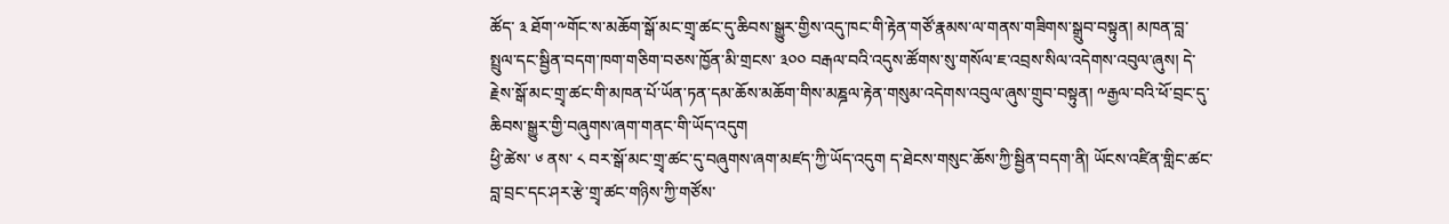ཚོད་ ༣ ཐོག་༸གོང་ས་མཆོག་སྒོ་མང་གྲྭ་ཚང་དུ་ཆིབས་སྒྱུར་གྱིས་འདུ་ཁང་གི་རྟེན་གཙོ་རྣམས་ལ་གནས་གཟིགས་སྒྲུབ་བསྟུན། མཁན་བླ་སྤྲུལ་དང་སྦྱིན་བདག་ཁག་གཅིག་བཅས་ཁྱོན་མི་གྲངས་ ༣༠༠ བརྒལ་བའི་འདུས་ཚོགས་སུ་གསོལ་ཇ་འབྲས་སིལ་འདེགས་འབུལ་ཞུས། དེ་རྗེས་སྒོ་མང་གྲྭ་ཚང་གི་མཁན་པོ་ཡོན་ཏན་དམ་ཆོས་མཆོག་གིས་མཎྜལ་རྟེན་གསུམ་འདེགས་འབུལ་ཞུས་གྲུབ་བསྟུན། ༸རྒྱལ་བའི་ཕོ་བྲང་དུ་ཆིབས་སྒྱུར་གྱི་བཞུགས་ཞག་གནང་གི་ཡོད་འདུག
ཕྱི་ཚེས་ ༦ ནས་ ༨ བར་སྒོ་མང་གྲྭ་ཚང་དུ་བཞུགས་ཞག་མཛད་ཀྱི་ཡོད་འདུག ད་ཐེངས་གསུང་ཆོས་ཀྱི་སྦྱིན་བདག་ནི། ཡོངས་འཛིན་གླིང་ཚང་བླ་བྲང་དང་ཤར་རྩེ་གྲྭ་ཚང་གཉིས་ཀྱི་གཙོས་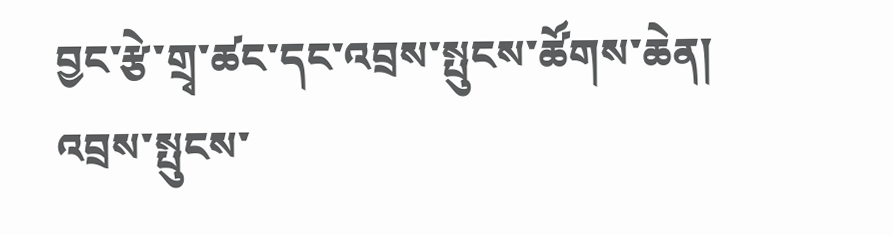བྱང་རྩེ་གྲྭ་ཚང་དང་འབྲས་སྤུངས་ཚོགས་ཆེན། འབྲས་སྤུངས་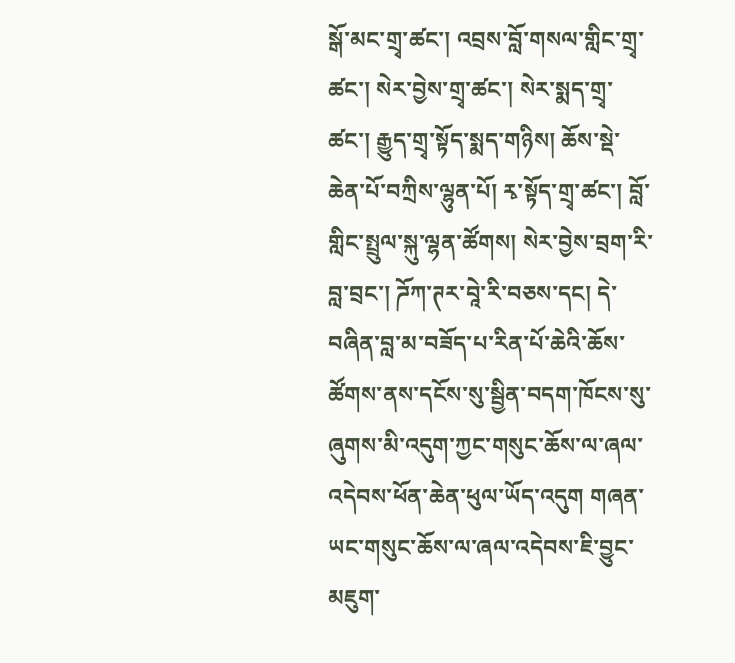སྒོ་མང་གྲྭ་ཚང་། འབྲས་བློ་གསལ་གླིང་གྲྭ་ཚང་། སེར་བྱེས་གྲྭ་ཚང་། སེར་སྨད་གྲྭ་ཚང་། རྒྱུད་གྲྭ་སྟོད་སྨད་གཉིས། ཆོས་སྡེ་ཆེན་པོ་བཀྲིས་ལྷུན་པོ། རྭ་སྟོད་གྲྭ་ཚང་། བློ་གླིང་སྤྲུལ་སྐུ་ལྷན་ཚོགས། སེར་བྱེས་བྲག་རི་བླ་བྲང་། ཌོཀ་ཊར་བཱེ་རི་བཅས་དང། དེ་བཞིན་བླ་མ་བཟོད་པ་རིན་པོ་ཆེའི་ཆོས་ཚོགས་ནས་དངོས་སུ་སྦྱིན་བདག་ཁོངས་སུ་ཞུགས་མི་འདུག་ཀྱང་གསུང་ཆོས་ལ་ཞལ་འདེབས་ཕོན་ཆེན་ཕུལ་ཡོད་འདུག གཞན་ཡང་གསུང་ཆོས་ལ་ཞལ་འདེབས་ཇི་བྱུང་མཇུག་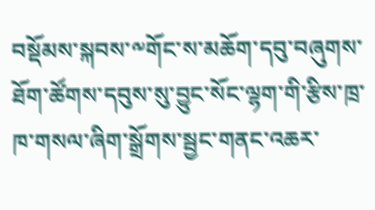བསྡོམས་སྐབས་༸གོང་ས་མཆོག་དབུ་བཞུགས་ཐོག་ཚོགས་དབུས་སུ་བྱུང་སོང་ལྷག་གི་རྩིས་ཁྲ་ཁ་གསལ་ཞིག་སྒྲོགས་སྦྱང་གནང་འཆར་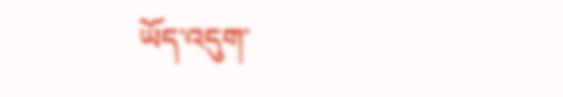ཡོད་འདུག་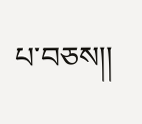པ་བཅས།།